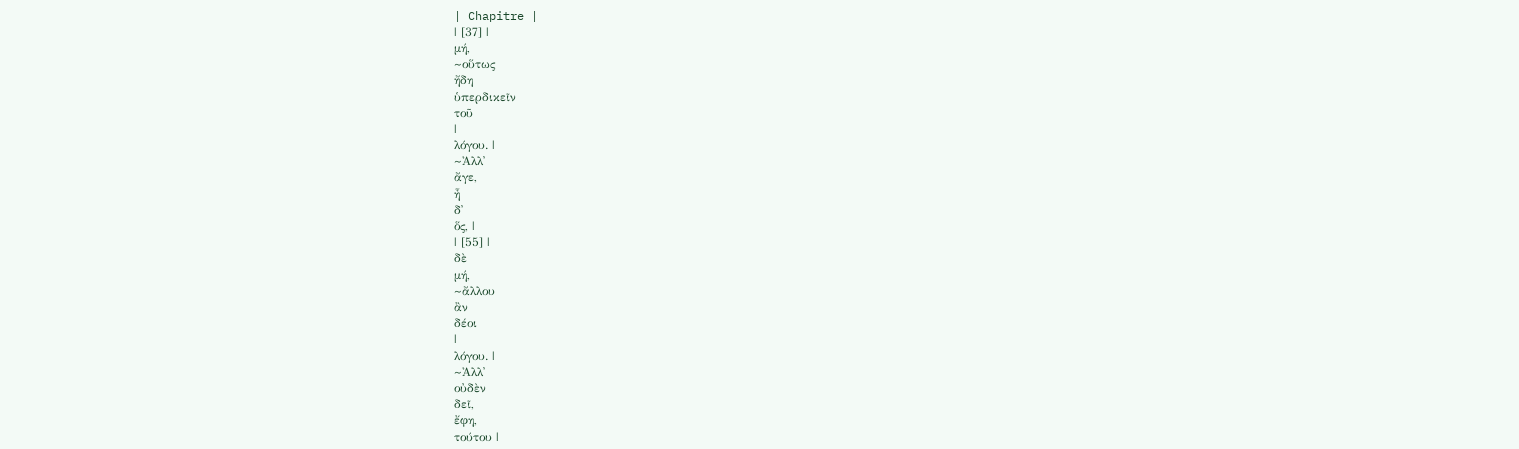| Chapitre |
| [37] |
μή,
~οὕτως
ἤδη
ὑπερδικεῖν
τοῦ
|
λόγου. |
~Ἀλλ᾽
ἄγε,
ἦ
δ᾽
ὅς, |
| [55] |
δὲ
μή,
~ἄλλου
ἂν
δέοι
|
λόγου. |
~Ἀλλ᾽
οὐδὲν
δεῖ,
ἔφη,
τούτου |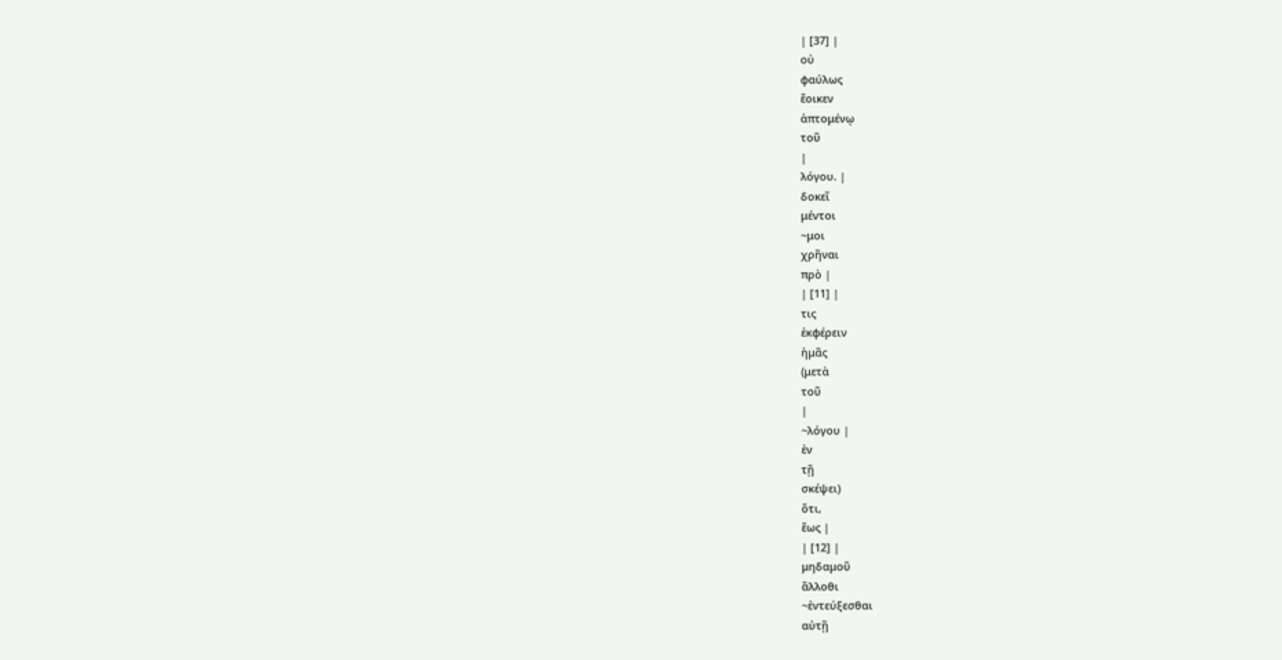| [37] |
οὐ
φαύλως
ἔοικεν
ἁπτομένῳ
τοῦ
|
λόγου. |
δοκεῖ
μέντοι
~μοι
χρῆναι
πρὸ |
| [11] |
τις
ἐκφέρειν
ἡμᾶς
(μετὰ
τοῦ
|
~λόγου |
ἐν
τῇ
σκέψει)
ὅτι,
ἕως |
| [12] |
μηδαμοῦ
ἄλλοθι
~ἐντεύξεσθαι
αὐτῇ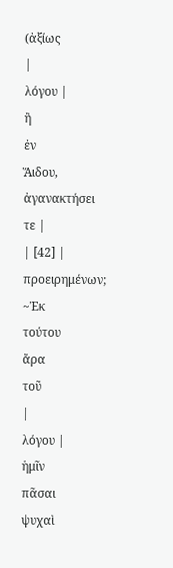(ἀξίως
|
λόγου |
ἢ
ἐν
Ἅιδου,
ἀγανακτήσει
τε |
| [42] |
προειρημένων;
~Ἐκ
τούτου
ἄρα
τοῦ
|
λόγου |
ἡμῖν
πᾶσαι
ψυχαὶ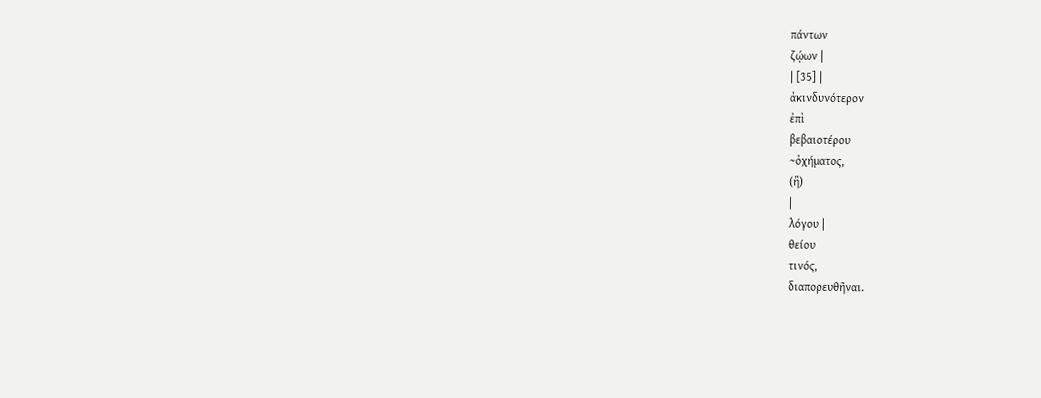πάντων
ζῴων |
| [35] |
ἀκινδυνότερον
ἐπὶ
βεβαιοτέρου
~ὀχήματος,
(ἢ)
|
λόγου |
θείου
τινός,
διαπορευθῆναι.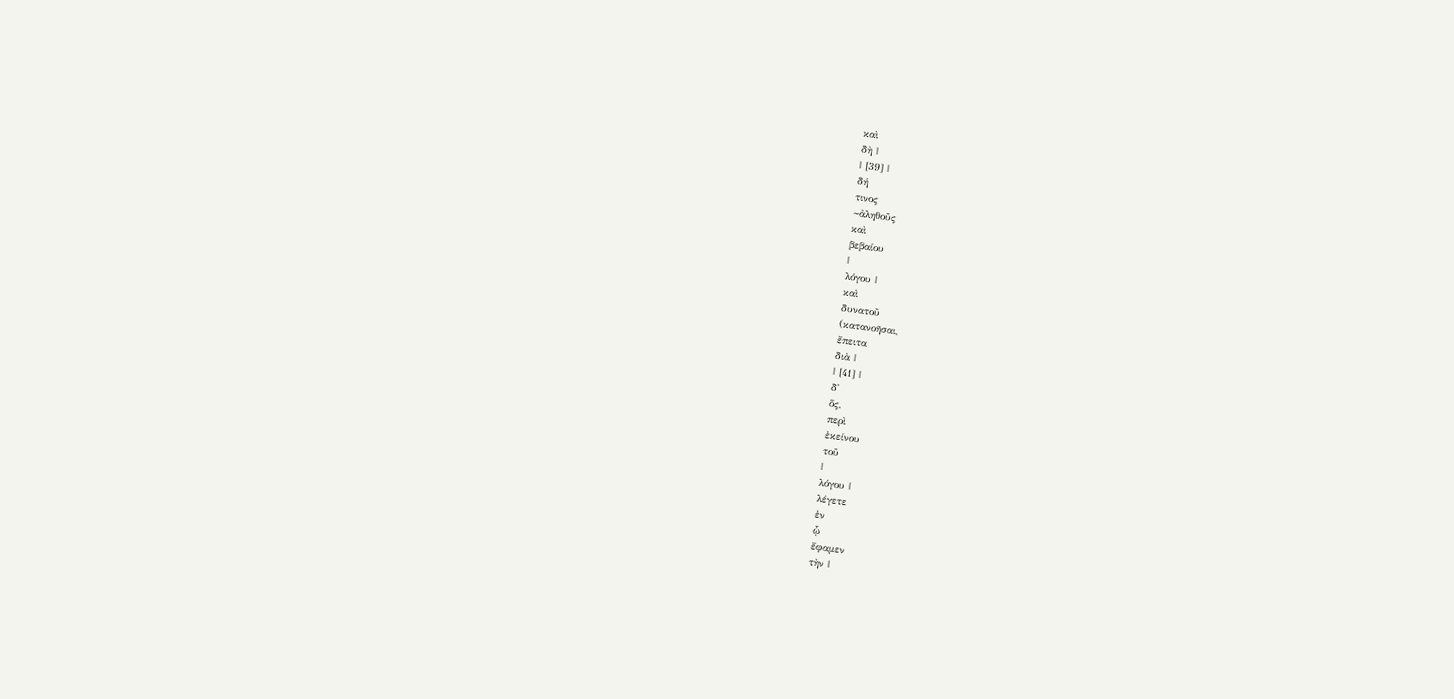καὶ
δὴ |
| [39] |
δή
τινος
~ἀληθοῦς
καὶ
βεβαίου
|
λόγου |
καὶ
δυνατοῦ
(κατανοῆσαι,
ἔπειτα
διὰ |
| [41] |
δ᾽
ὅς,
περὶ
ἐκείνου
τοῦ
|
λόγου |
λέγετε
ἐν
ᾧ
ἔφαμεν
τὴν |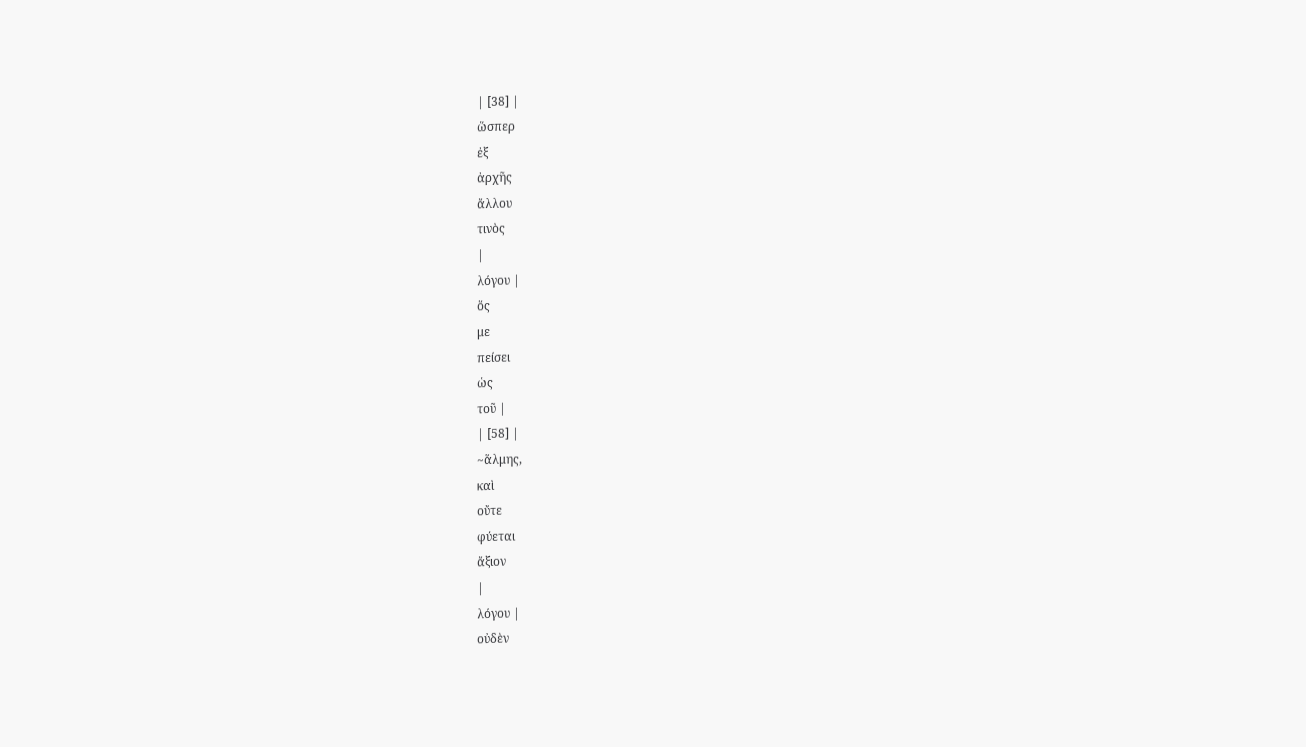| [38] |
ὥσπερ
ἐξ
ἀρχῆς
ἄλλου
τινὸς
|
λόγου |
ὅς
με
πείσει
ὡς
τοῦ |
| [58] |
~ἅλμης,
καὶ
οὔτε
φύεται
ἄξιον
|
λόγου |
οὐδὲν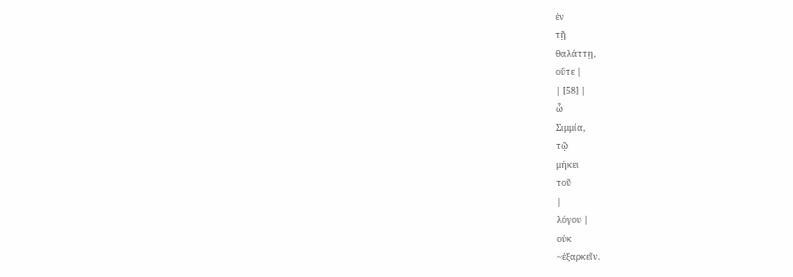ἐν
τῇ
θαλάττῃ,
οὔτε |
| [58] |
ὦ
Σιμμία,
τῷ
μήκει
τοῦ
|
λόγου |
οὐκ
~ἐξαρκεῖν.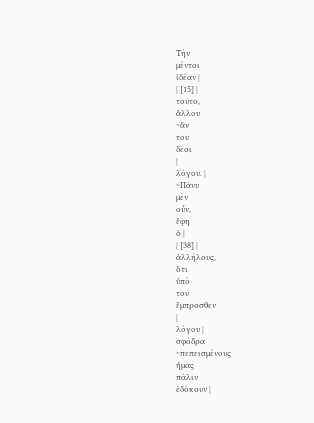Τὴν
μέντοι
ἰδέαν |
| [15] |
τοῦτο,
ἄλλου
~ἄν
του
δέοι
|
λόγου. |
~Πάνυ
μὲν
οὖν,
ἔφη
ὁ |
| [38] |
ἀλλήλους,
ὅτι
ὑπὸ
τοῦ
ἔμπροσθεν
|
λόγου |
σφόδρα
~πεπεισμένους
ἡμᾶς
πάλιν
ἐδόκουν |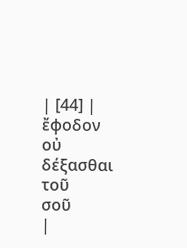| [44] |
ἔφοδον
οὐ
δέξασθαι
τοῦ
σοῦ
|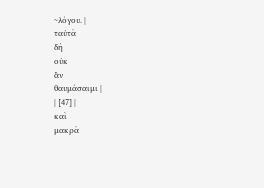~λόγου. |
ταὐτὰ
δὴ
οὐκ
ἂν
θαυμάσαιμι |
| [47] |
καὶ
μακρὰ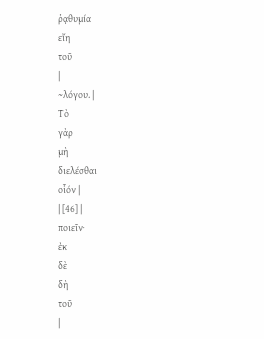ῥᾳθυμία
εἴη
τοῦ
|
~λόγου. |
Τὸ
γὰρ
μὴ
διελέσθαι
οἷόν |
| [46] |
ποιεῖν·
ἐκ
δὲ
δὴ
τοῦ
|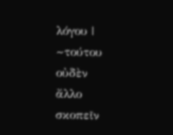λόγου |
~τούτου
οὐδὲν
ἄλλο
σκοπεῖν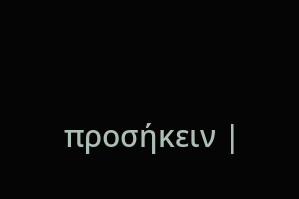προσήκειν |